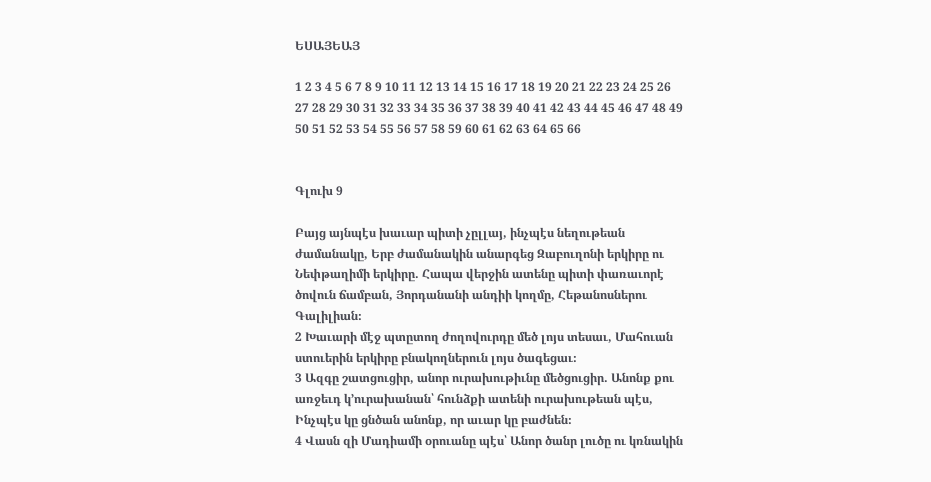ԵՍԱՅԵԱՅ

1 2 3 4 5 6 7 8 9 10 11 12 13 14 15 16 17 18 19 20 21 22 23 24 25 26 27 28 29 30 31 32 33 34 35 36 37 38 39 40 41 42 43 44 45 46 47 48 49 50 51 52 53 54 55 56 57 58 59 60 61 62 63 64 65 66


Գլուխ 9

Բայց այնպէս խաւար պիտի չըլլայ, ինչպէս նեղութեան ժամանակը, Երբ ժամանակին անարգեց Զաբուղոնի երկիրը ու Նեփթաղիմի երկիրը. Հապա վերջին ատենը պիտի փառաւորէ ծովուն ճամբան, Յորդանանի անդիի կողմը, Հեթանոսներու Գալիլիան։
2 Խաւարի մէջ պտըտող ժողովուրդը մեծ լոյս տեսաւ, Մահուան ստուերին երկիրը բնակողներուն լոյս ծագեցաւ։
3 Ազգը շատցուցիր, անոր ուրախութիւնը մեծցուցիր. Անոնք քու առջեւդ կ’ուրախանան՝ հունձքի ատենի ուրախութեան պէս, Ինչպէս կը ցնծան անոնք, որ աւար կը բաժնեն։
4 Վասն զի Մադիամի օրուանը պէս՝ Անոր ծանր լուծը ու կռնակին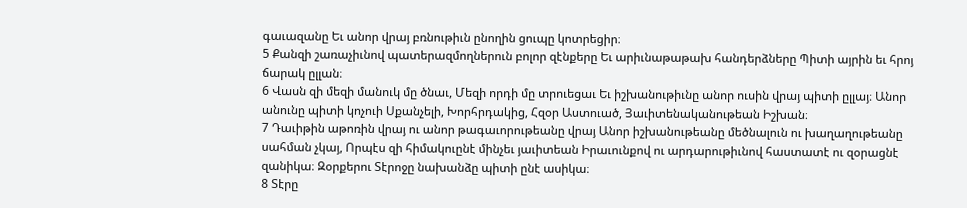գաւազանը Եւ անոր վրայ բռնութիւն ընողին ցուպը կոտրեցիր։
5 Քանզի շառաչիւնով պատերազմողներուն բոլոր զէնքերը Եւ արիւնաթաթախ հանդերձները Պիտի այրին եւ հրոյ ճարակ ըլլան։
6 Վասն զի մեզի մանուկ մը ծնաւ, Մեզի որդի մը տրուեցաւ Եւ իշխանութիւնը անոր ուսին վրայ պիտի ըլլայ։ Անոր անունը պիտի կոչուի Սքանչելի, Խորհրդակից, Հզօր Աստուած, Յաւիտենականութեան Իշխան։
7 Դաւիթին աթոռին վրայ ու անոր թագաւորութեանը վրայ Անոր իշխանութեանը մեծնալուն ու խաղաղութեանը սահման չկայ, Որպէս զի հիմակուընէ մինչեւ յաւիտեան Իրաւունքով ու արդարութիւնով հաստատէ ու զօրացնէ զանիկա։ Զօրքերու Տէրոջը նախանձը պիտի ընէ ասիկա։
8 Տէրը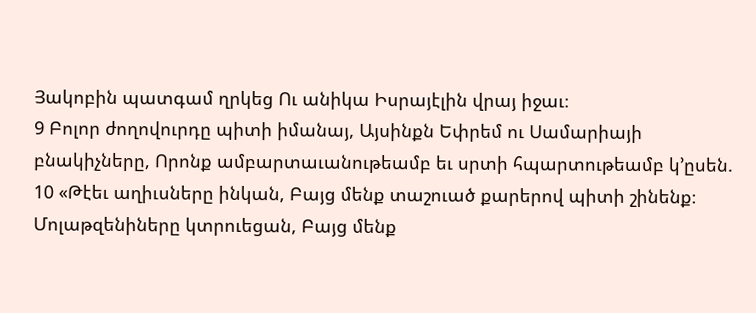Յակոբին պատգամ ղրկեց Ու անիկա Իսրայէլին վրայ իջաւ։
9 Բոլոր ժողովուրդը պիտի իմանայ, Այսինքն Եփրեմ ու Սամարիայի բնակիչները, Որոնք ամբարտաւանութեամբ եւ սրտի հպարտութեամբ կ’ըսեն.
10 «Թէեւ աղիւսները ինկան, Բայց մենք տաշուած քարերով պիտի շինենք։ Մոլաթզենիները կտրուեցան, Բայց մենք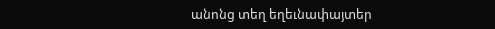անոնց տեղ եղեւնափայտեր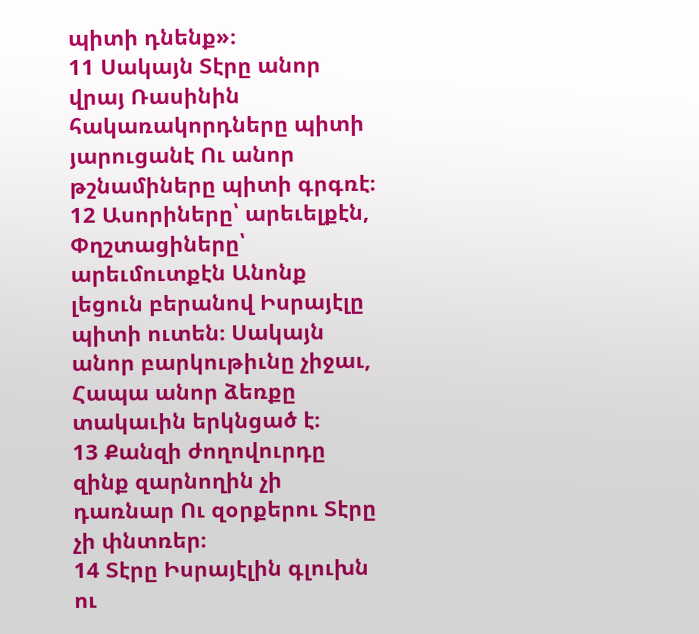պիտի դնենք»։
11 Սակայն Տէրը անոր վրայ Ռասինին հակառակորդները պիտի յարուցանէ Ու անոր թշնամիները պիտի գրգռէ։
12 Ասորիները՝ արեւելքէն, Փղշտացիները՝ արեւմուտքէն Անոնք լեցուն բերանով Իսրայէլը պիտի ուտեն։ Սակայն անոր բարկութիւնը չիջաւ, Հապա անոր ձեռքը տակաւին երկնցած է։
13 Քանզի ժողովուրդը զինք զարնողին չի դառնար Ու զօրքերու Տէրը չի փնտռեր։
14 Տէրը Իսրայէլին գլուխն ու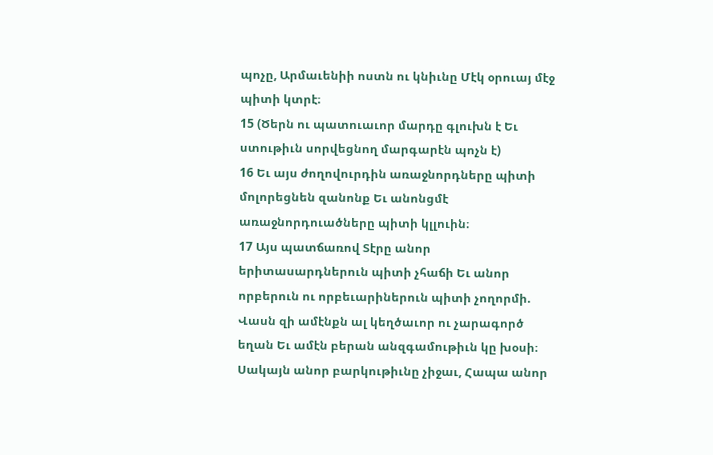պոչը, Արմաւենիի ոստն ու կնիւնը Մէկ օրուայ մէջ պիտի կտրէ։
15 (Ծերն ու պատուաւոր մարդը գլուխն է Եւ ստութիւն սորվեցնող մարգարէն պոչն է)
16 Եւ այս ժողովուրդին առաջնորդները պիտի մոլորեցնեն զանոնք Եւ անոնցմէ առաջնորդուածները պիտի կլլուին։
17 Այս պատճառով Տէրը անոր երիտասարդներուն պիտի չհաճի Եւ անոր որբերուն ու որբեւարիներուն պիտի չողորմի. Վասն զի ամէնքն ալ կեղծաւոր ու չարագործ եղան Եւ ամէն բերան անզգամութիւն կը խօսի։ Սակայն անոր բարկութիւնը չիջաւ, Հապա անոր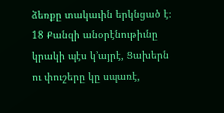ձեռքը տակաւին երկնցած է։
18 Քանզի անօրէնութիւնը կրակի պէս կ’այրէ, Ցախերն ու փուշերը կը սպառէ,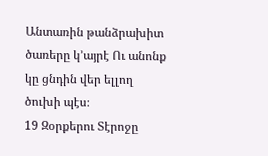Անտառին թանձրախիտ ծառերը կ’այրէ Ու անոնք կը ցնդին վեր ելլող ծուխի պէս։
19 Զօրքերու Տէրոջը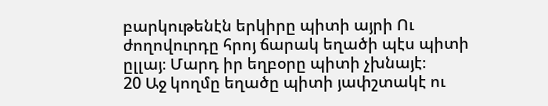բարկութենէն երկիրը պիտի այրի Ու ժողովուրդը հրոյ ճարակ եղածի պէս պիտի ըլլայ։ Մարդ իր եղբօրը պիտի չխնայէ։
20 Աջ կողմը եղածը պիտի յափշտակէ ու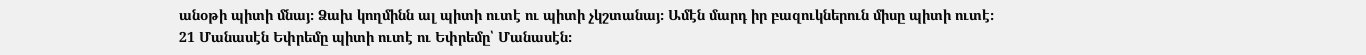անօթի պիտի մնայ։ Ձախ կողմինն ալ պիտի ուտէ ու պիտի չկշտանայ։ Ամէն մարդ իր բազուկներուն միսը պիտի ուտէ։
21 Մանասէն Եփրեմը պիտի ուտէ ու Եփրեմը՝ Մանասէն։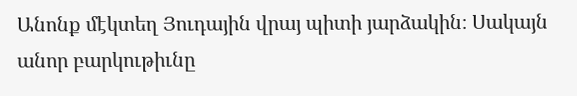Անոնք մէկտեղ Յուդային վրայ պիտի յարձակին։ Սակայն անոր բարկութիւնը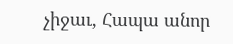չիջաւ, Հապա անոր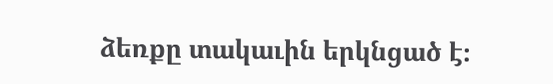ձեռքը տակաւին երկնցած է։